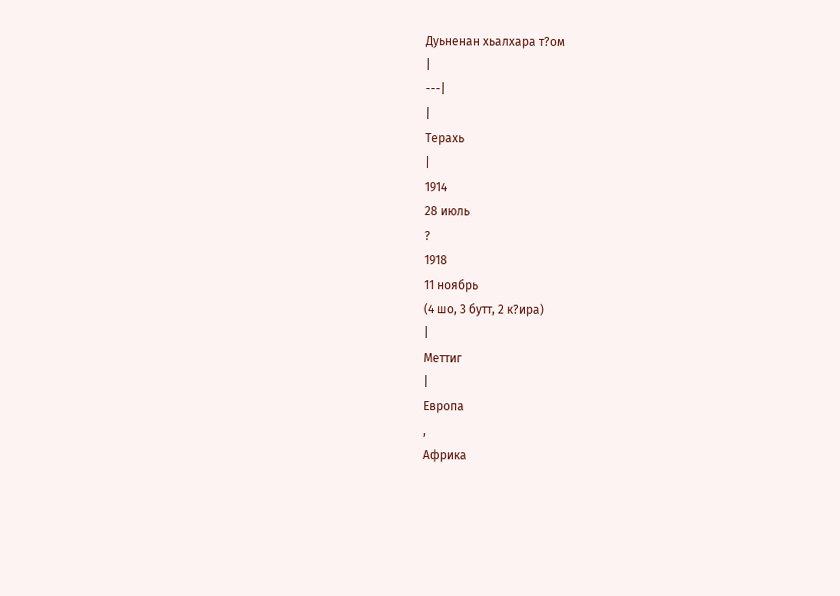Дуьненан хьалхара т?ом
|
---|
|
Терахь
|
1914
28 июль
?
1918
11 ноябрь
(4 шо, 3 бутт, 2 к?ира)
|
Меттиг
|
Европа
,
Африка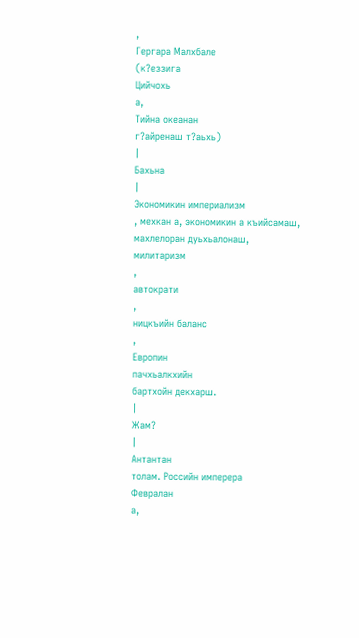,
Гергара Малхбале
(к?еззига
Цийчохь
а,
Тийна океанан
г?айренаш т?аьхь)
|
Бахьна
|
Экономикин империализм
, мехкан а, экономикин а къийсамаш, махлелоран дуьхьалонаш,
милитаризм
,
автократи
,
ницкъийн баланс
,
Европин
пачхьалкхийн
бартхойн декхарш.
|
Жам?
|
Антантан
толам. Российн имперера
Февралан
а,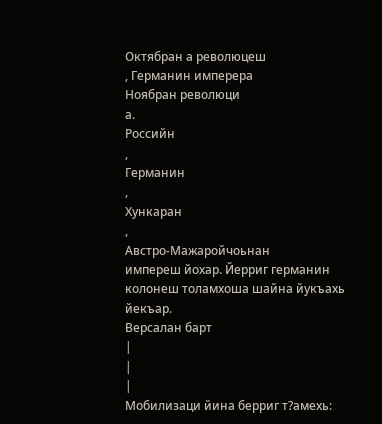Октябран а революцеш
, Германин имперера
Ноябран революци
а.
Российн
,
Германин
,
Хункаран
,
Австро-Мажаройчоьнан
импереш йохар. Йерриг германин колонеш толамхоша шайна йукъахь йекъар.
Версалан барт
|
|
|
Мобилизаци йина берриг т?амехь: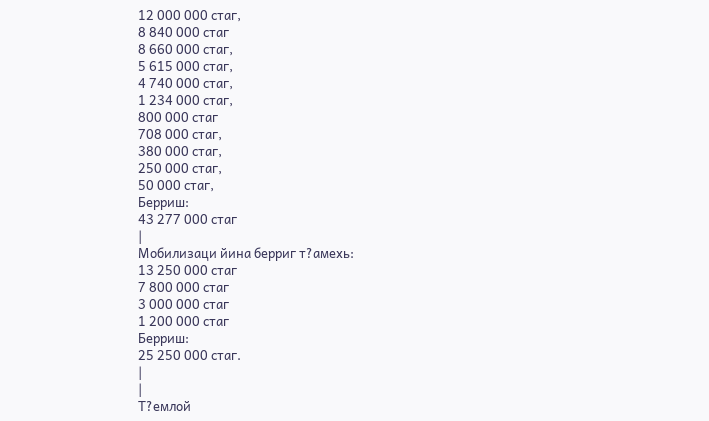12 000 000 стаг,
8 840 000 стаг
8 660 000 стаг,
5 615 000 стаг,
4 740 000 стаг,
1 234 000 стаг,
800 000 стаг
708 000 стаг,
380 000 стаг,
250 000 стаг,
50 000 стаг,
Берриш:
43 277 000 стаг
|
Мобилизаци йина берриг т?амехь:
13 250 000 стаг
7 800 000 стаг
3 000 000 стаг
1 200 000 стаг
Берриш:
25 250 000 стаг.
|
|
Т?емлой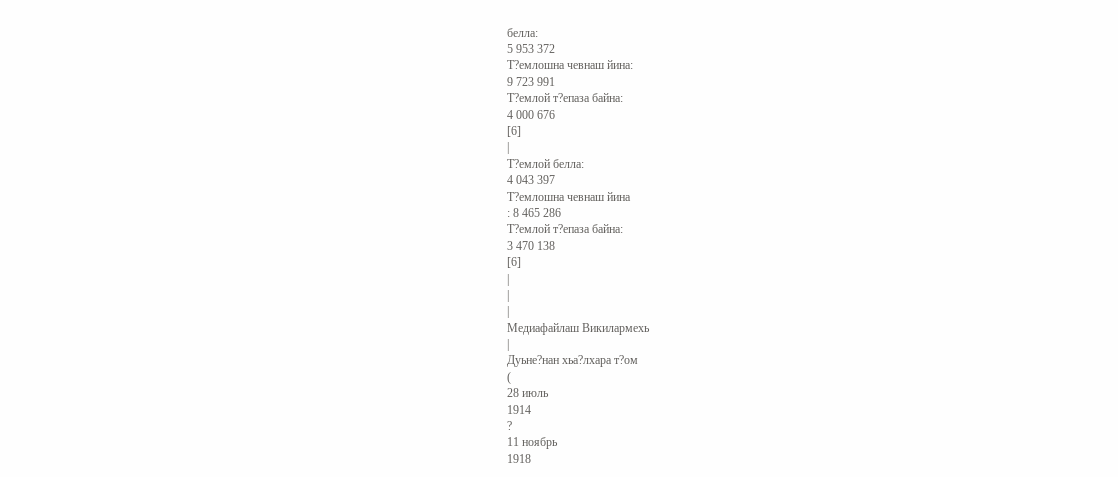белла:
5 953 372
Т?емлошна чевнаш йина:
9 723 991
Т?емлой т?епаза байна:
4 000 676
[6]
|
Т?емлой белла:
4 043 397
Т?емлошна чевнаш йина
: 8 465 286
Т?емлой т?епаза байна:
3 470 138
[6]
|
|
|
Медиафайлаш Викилармехь
|
Дуьне?нан хьа?лхара т?ом
(
28 июль
1914
?
11 ноябрь
1918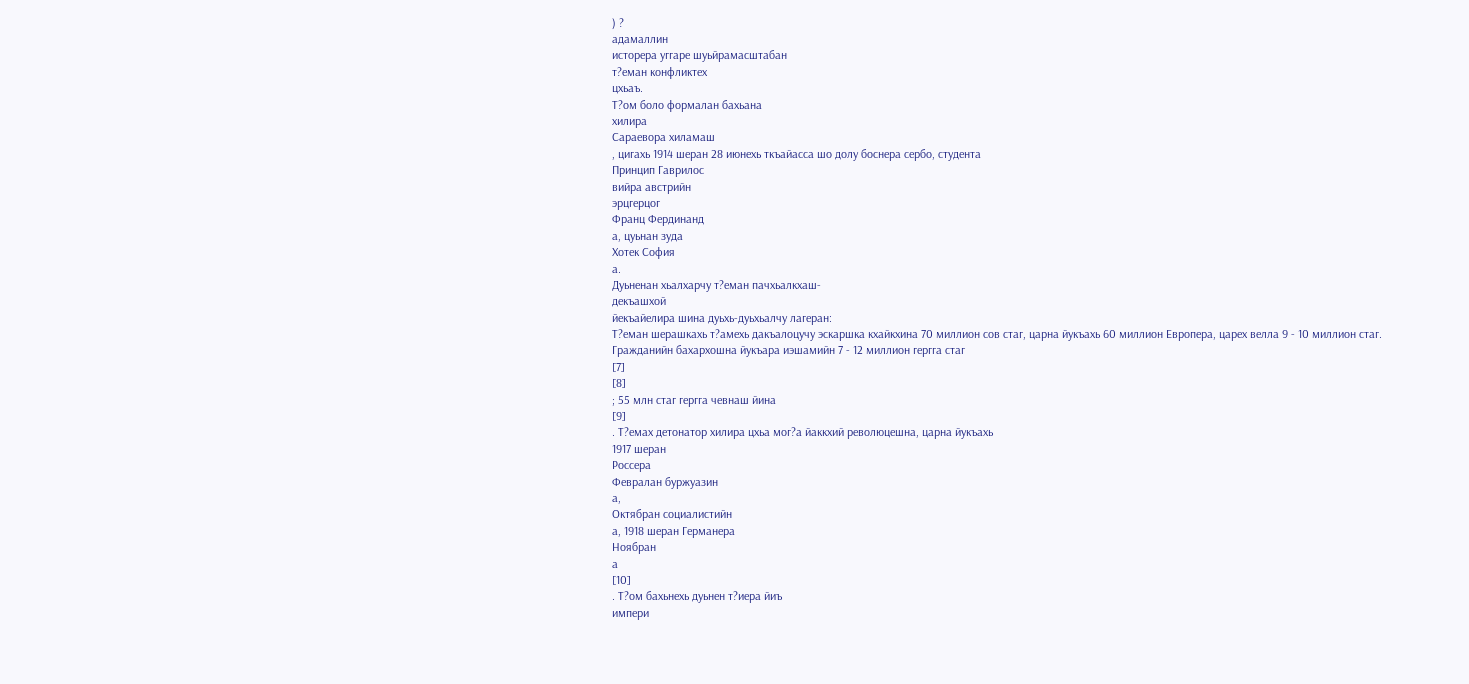) ?
адамаллин
исторера уггаре шуьйрамасштабан
т?еман конфликтех
цхьаъ.
Т?ом боло формалан бахьана
хилира
Сараевора хиламаш
, цигахь 1914 шеран 28 июнехь ткъайасса шо долу боснера сербо, студента
Принцип Гаврилос
вийра австрийн
эрцгерцог
Франц Фердинанд
а, цуьнан зуда
Хотек София
а.
Дуьненан хьалхарчу т?еман пачхьалкхаш-
декъашхой
йекъайелира шина дуьхь-дуьхьалчу лагеран:
Т?еман шерашкахь т?амехь дакъалоцучу эскаршка кхайкхина 70 миллион сов стаг, царна йукъахь 60 миллион Европера, царех велла 9 - 10 миллион стаг. Гражданийн бахархошна йукъара иэшамийн 7 - 12 миллион гергга стаг
[7]
[8]
; 55 млн стаг гергга чевнаш йина
[9]
. Т?емах детонатор хилира цхьа мог?а йаккхий революцешна, царна йукъахь
1917 шеран
Россера
Февралан буржуазин
а,
Октябран социалистийн
а, 1918 шеран Германера
Ноябран
а
[10]
. Т?ом бахьнехь дуьнен т?иера йиъ
импери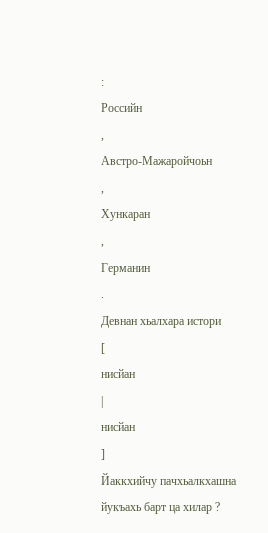:
Российн
,
Австро-Мажаройчоьн
,
Хункаран
,
Германин
.
Девнан хьалхара истори
[
нисйан
|
нисйан
]
Йаккхийчу пачхьалкхашна йукъахь барт ца хилар ?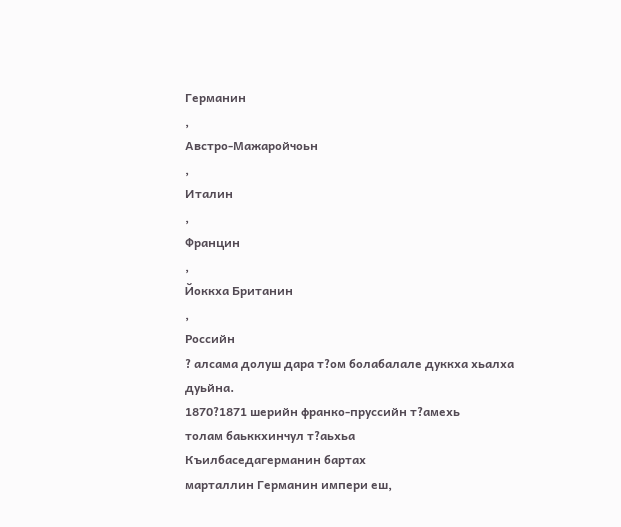Германин
,
Австро-Мажаройчоьн
,
Италин
,
Францин
,
Йоккха Британин
,
Российн
? алсама долуш дара т?ом болабалале дуккха хьалха дуьйна.
1870?1871 шерийн франко-пруссийн т?амехь
толам баьккхинчул т?аьхьа
Къилбаседагерманин бартах
марталлин Германин импери еш,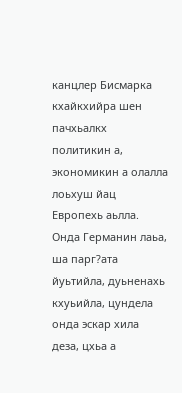канцлер Бисмарка
кхайкхийра шен пачхьалкх политикин а, экономикин а олалла лоьхуш йац Европехь аьлла.
Онда Германин лаьа, ша парг?ата йуьтийла, дуьненахь кхуьийла, цундела онда эскар хила деза, цхьа а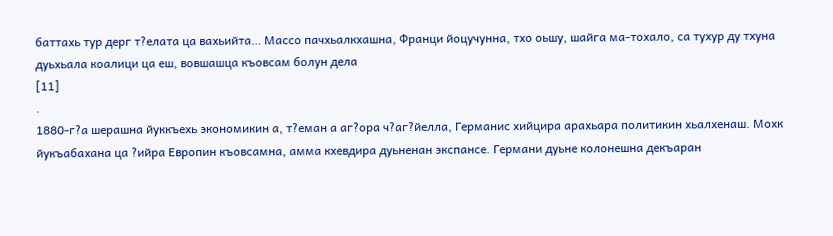баттахь тур дерг т?елата ца вахьийта… Массо пачхьалкхашна, Франци йоцучунна, тхо оьшу, шайга ма-тохало, са тухур ду тхуна дуьхьала коалици ца еш, вовшашца къовсам болун дела
[11]
.
1880-г?а шерашна йуккъехь экономикин а, т?еман а аг?ора ч?аг?йелла, Германис хийцира арахьара политикин хьалхенаш. Мохк йукъабахана ца ?ийра Европин къовсамна, амма кхевдира дуьненан экспансе. Германи дуьне колонешна декъаран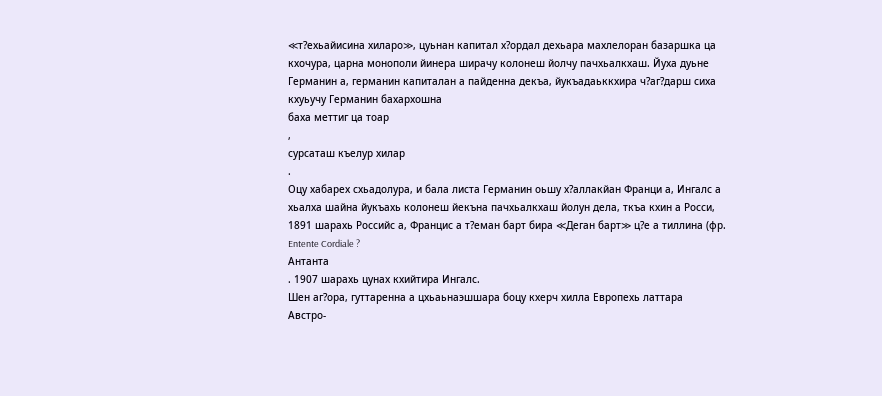≪т?ехьайисина хиларо≫, цуьнан капитал х?ордал дехьара махлелоран базаршка ца кхочура, царна монополи йинера ширачу колонеш йолчу пачхьалкхаш. Йуха дуьне Германин а, германин капиталан а пайденна декъа, йукъадаьккхира ч?аг?дарш сиха кхуьучу Германин бахархошна
баха меттиг ца тоар
,
сурсаташ къелур хилар
.
Оцу хабарех схьадолура, и бала листа Германин оьшу х?аллакйан Франци а, Ингалс а хьалха шайна йукъахь колонеш йекъна пачхьалкхаш йолун дела, ткъа кхин а Росси, 1891 шарахь Российс а, Францис а т?еман барт бира ≪Деган барт≫ ц?е а тиллина (фр. Entente Cordiale ?
Антанта
. 1907 шарахь цунах кхийтира Ингалс.
Шен аг?ора, гуттаренна а цхьаьнаэшшара боцу кхерч хилла Европехь латтара
Австро-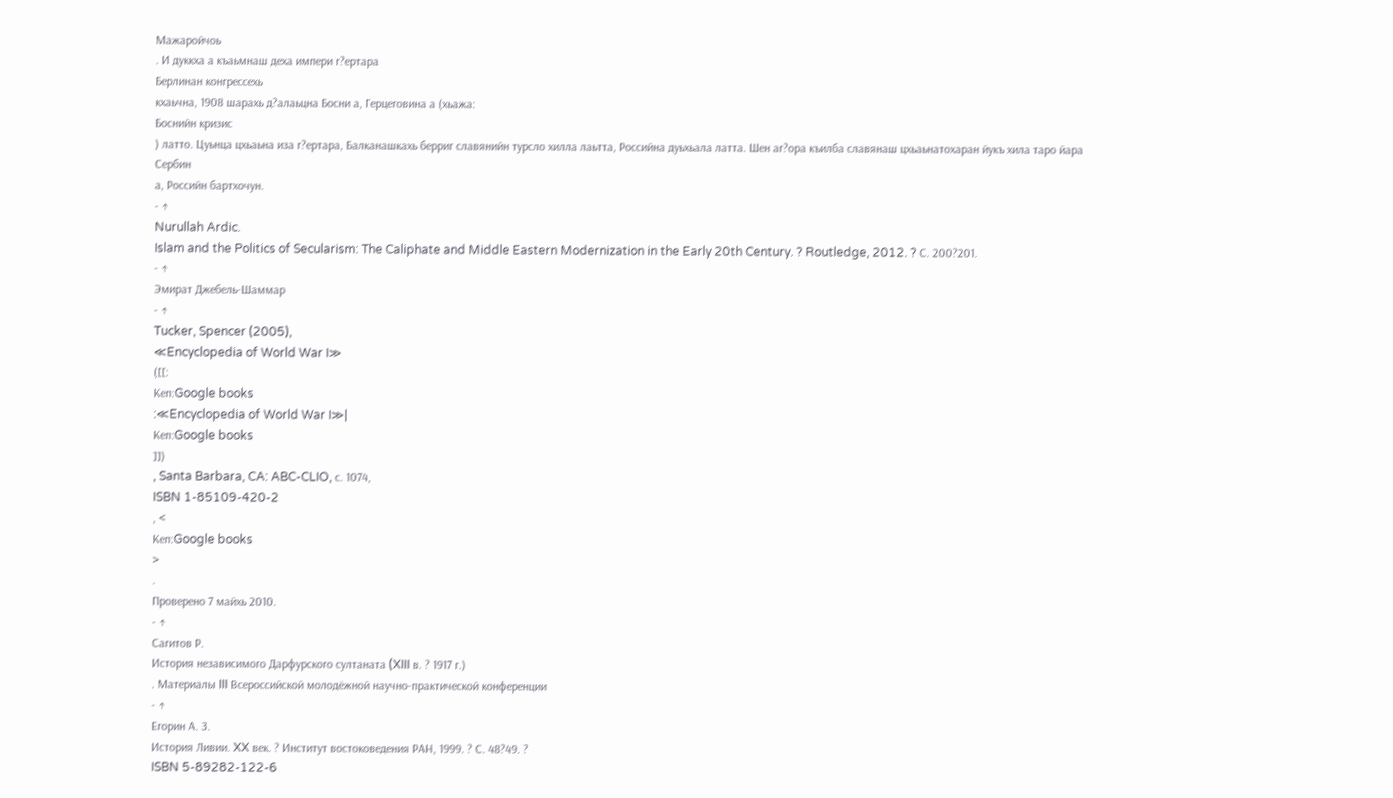Мажаройчоь
. И дуккха а къаьмнаш деха импери г?ертара
Берлинан конгрессехь
кхаьчна, 1908 шарахь д?алаьцна Босни а, Герцеговина а (хьажа:
Боснийн кризис
) латто. Цуьнца цхьаьна иза г?ертара, Балканашкахь берриг славянийн турсло хилла лаьтта, Российна дуьхьала латта. Шен аг?ора къилба славянаш цхьаьнатохаран йукъ хила таро йара
Сербин
а, Российн бартхочун.
- ↑
Nurullah Ardic.
Islam and the Politics of Secularism: The Caliphate and Middle Eastern Modernization in the Early 20th Century. ? Routledge, 2012. ? С. 200?201.
- ↑
Эмират Джебель-Шаммар
- ↑
Tucker, Spencer (2005),
≪Encyclopedia of World War I≫
([[:
Кеп:Google books
:≪Encyclopedia of World War I≫|
Кеп:Google books
]])
, Santa Barbara, CA: ABC-CLIO, с. 1074,
ISBN 1-85109-420-2
, <
Кеп:Google books
>
.
Проверено 7 майхь 2010.
- ↑
Сагитов Р.
История независимого Дарфурского султаната (XIII в. ? 1917 г.)
. Материалы III Всероссийской молодёжной научно-практической конференции
- ↑
Егорин А. З.
История Ливии. XX век. ? Институт востоковедения РАН, 1999. ? С. 48?49. ?
ISBN 5-89282-122-6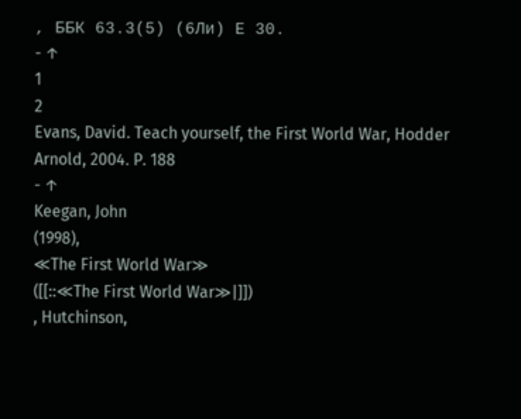, ББК 63.3(5) (6Ли) Е 30.
- ↑
1
2
Evans, David. Teach yourself, the First World War, Hodder Arnold, 2004. P. 188
- ↑
Keegan, John
(1998),
≪The First World War≫
([[::≪The First World War≫|]])
, Hutchinson,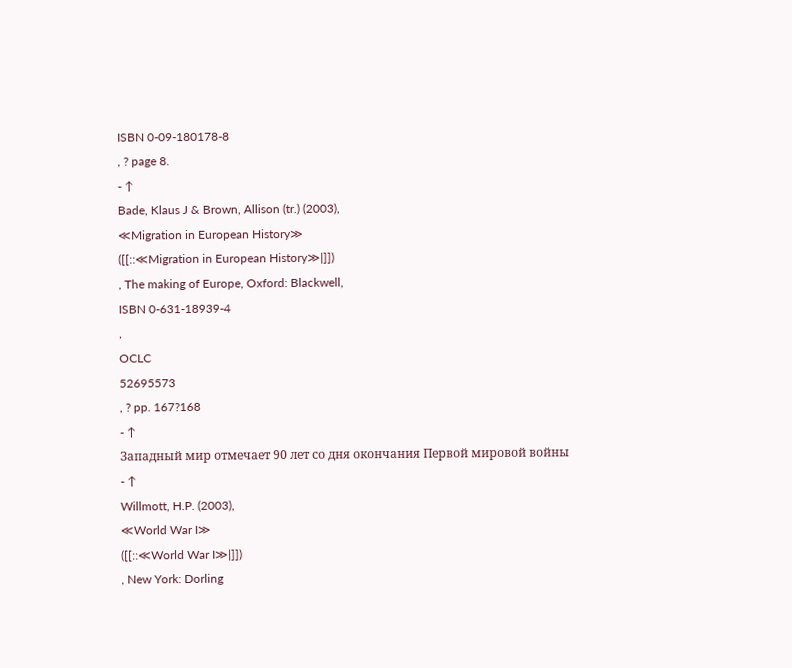ISBN 0-09-180178-8
, ? page 8.
- ↑
Bade, Klaus J & Brown, Allison (tr.) (2003),
≪Migration in European History≫
([[::≪Migration in European History≫|]])
, The making of Europe, Oxford: Blackwell,
ISBN 0-631-18939-4
,
OCLC
52695573
, ? pp. 167?168
- ↑
Западный мир отмечает 90 лет со дня окончания Первой мировой войны
- ↑
Willmott, H.P. (2003),
≪World War I≫
([[::≪World War I≫|]])
, New York: Dorling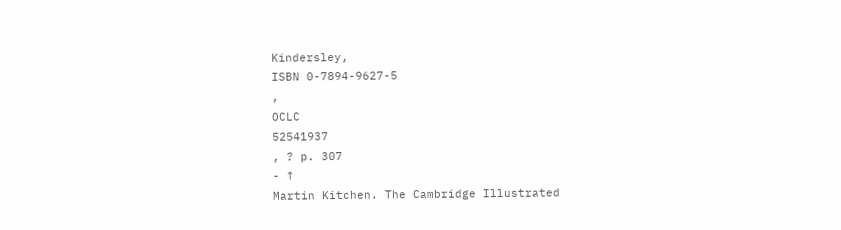Kindersley,
ISBN 0-7894-9627-5
,
OCLC
52541937
, ? p. 307
- ↑
Martin Kitchen. The Cambridge Illustrated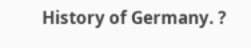History of Germany. ?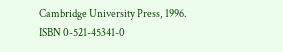Cambridge University Press, 1996.
ISBN 0-521-45341-0